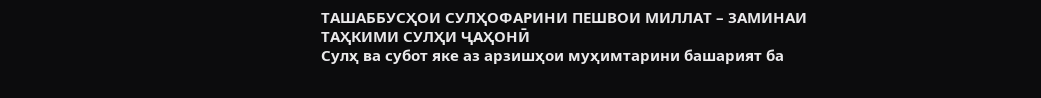ТАШАББУСҲОИ СУЛҲОФАРИНИ ПЕШВОИ МИЛЛАТ – ЗАМИНАИ ТАҲКИМИ СУЛҲИ ҶАҲОНӢ
Сулҳ ва субот яке аз арзишҳои муҳимтарини башарият ба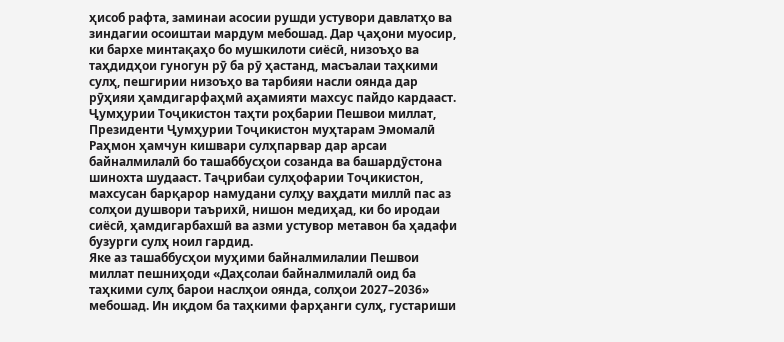ҳисоб рафта, заминаи асосии рушди устувори давлатҳо ва зиндагии осоиштаи мардум мебошад. Дар ҷаҳони муосир, ки бархе минтақаҳо бо мушкилоти сиёсӣ, низоъҳо ва таҳдидҳои гуногун рӯ ба рӯ ҳастанд, масъалаи таҳкими сулҳ, пешгирии низоъҳо ва тарбияи насли оянда дар рӯҳияи ҳамдигарфаҳмӣ аҳамияти махсус пайдо кардааст.
Ҷумҳурии Тоҷикистон таҳти роҳбарии Пешвои миллат, Президенти Ҷумҳурии Тоҷикистон муҳтарам Эмомалӣ Раҳмон ҳамчун кишвари сулҳпарвар дар арсаи байналмилалӣ бо ташаббусҳои созанда ва башардӯстона шинохта шудааст. Таҷрибаи сулҳофарии Тоҷикистон, махсусан барқарор намудани сулҳу ваҳдати миллӣ пас аз солҳои душвори таърихӣ, нишон медиҳад, ки бо иродаи сиёсӣ, ҳамдигарбахшӣ ва азми устувор метавон ба ҳадафи бузурги сулҳ ноил гардид.
Яке аз ташаббусҳои муҳими байналмилалии Пешвои миллат пешниҳоди «Даҳсолаи байналмилалӣ оид ба таҳкими сулҳ барои наслҳои оянда, солҳои 2027–2036» мебошад. Ин иқдом ба таҳкими фарҳанги сулҳ, густариши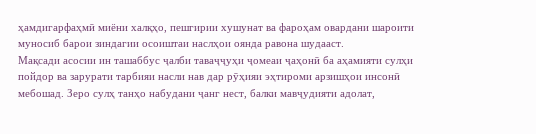ҳамдигарфаҳмӣ миёни халқҳо, пешгирии хушунат ва фароҳам овардани шароити муносиб барои зиндагии осоиштаи наслҳои оянда равона шудааст.
Мақсади асосии ин ташаббус ҷалби таваҷҷуҳи ҷомеаи ҷаҳонӣ ба аҳамияти сулҳи пойдор ва зарурати тарбияи насли нав дар рӯҳияи эҳтироми арзишҳои инсонӣ мебошад. Зеро сулҳ танҳо набудани ҷанг нест, балки мавҷудияти адолат,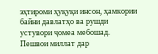эҳтироми ҳуқуқи инсон, ҳамкории байни давлатҳо ва рушди устувори ҷомеа мебошад.
Пешвои миллат дар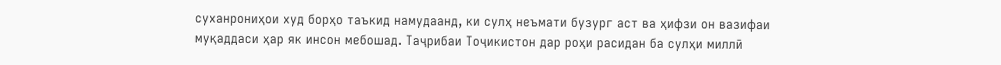суханрониҳои худ борҳо таъкид намудаанд, ки сулҳ неъмати бузург аст ва ҳифзи он вазифаи муқаддаси ҳар як инсон мебошад. Таҷрибаи Тоҷикистон дар роҳи расидан ба сулҳи миллӣ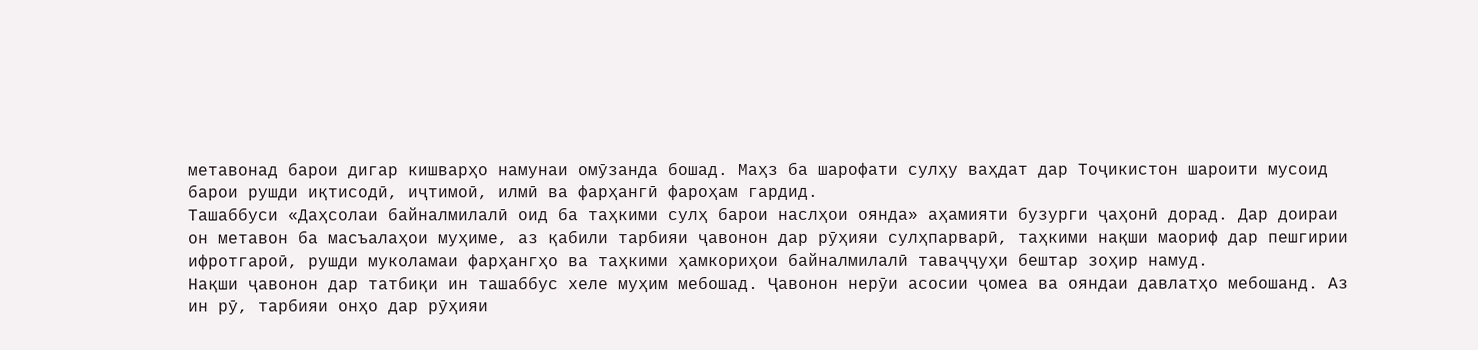метавонад барои дигар кишварҳо намунаи омӯзанда бошад. Маҳз ба шарофати сулҳу ваҳдат дар Тоҷикистон шароити мусоид барои рушди иқтисодӣ, иҷтимоӣ, илмӣ ва фарҳангӣ фароҳам гардид.
Ташаббуси «Даҳсолаи байналмилалӣ оид ба таҳкими сулҳ барои наслҳои оянда» аҳамияти бузурги ҷаҳонӣ дорад. Дар доираи он метавон ба масъалаҳои муҳиме, аз қабили тарбияи ҷавонон дар рӯҳияи сулҳпарварӣ, таҳкими нақши маориф дар пешгирии ифротгароӣ, рушди муколамаи фарҳангҳо ва таҳкими ҳамкориҳои байналмилалӣ таваҷҷуҳи бештар зоҳир намуд.
Нақши ҷавонон дар татбиқи ин ташаббус хеле муҳим мебошад. Ҷавонон нерӯи асосии ҷомеа ва ояндаи давлатҳо мебошанд. Аз ин рӯ, тарбияи онҳо дар рӯҳияи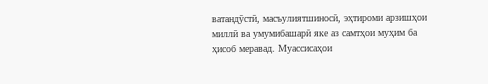ватандӯстӣ, масъулиятшиносӣ, эҳтироми арзишҳои миллӣ ва умумибашарӣ яке аз самтҳои муҳим ба ҳисоб меравад. Муассисаҳои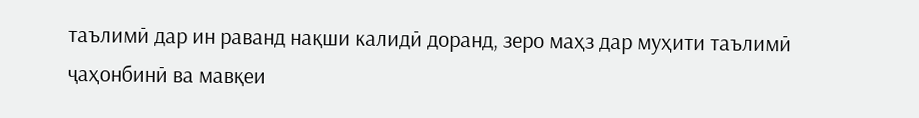таълимӣ дар ин раванд нақши калидӣ доранд, зеро маҳз дар муҳити таълимӣ ҷаҳонбинӣ ва мавқеи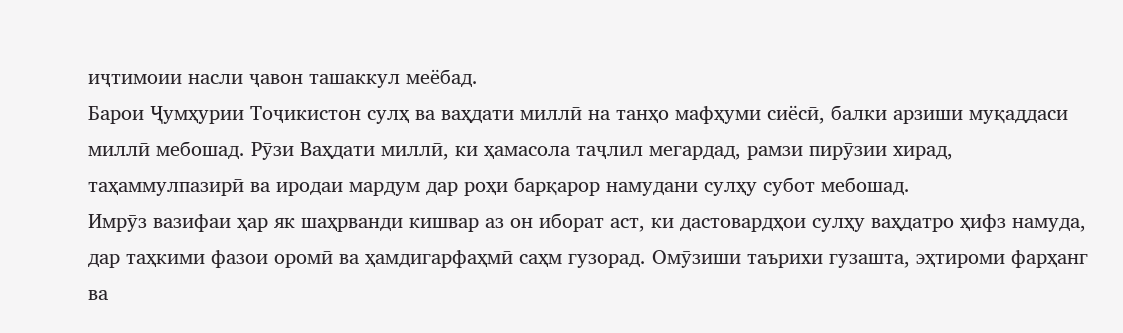иҷтимоии насли ҷавон ташаккул меёбад.
Барои Ҷумҳурии Тоҷикистон сулҳ ва ваҳдати миллӣ на танҳо мафҳуми сиёсӣ, балки арзиши муқаддаси миллӣ мебошад. Рӯзи Ваҳдати миллӣ, ки ҳамасола таҷлил мегардад, рамзи пирӯзии хирад, таҳаммулпазирӣ ва иродаи мардум дар роҳи барқарор намудани сулҳу субот мебошад.
Имрӯз вазифаи ҳар як шаҳрванди кишвар аз он иборат аст, ки дастовардҳои сулҳу ваҳдатро ҳифз намуда, дар таҳкими фазои оромӣ ва ҳамдигарфаҳмӣ саҳм гузорад. Омӯзиши таърихи гузашта, эҳтироми фарҳанг ва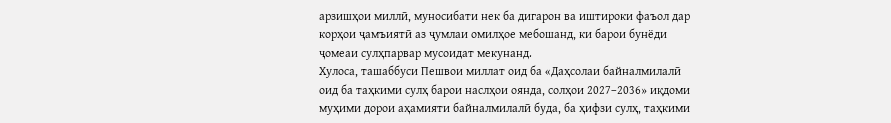арзишҳои миллӣ, муносибати нек ба дигарон ва иштироки фаъол дар корҳои ҷамъиятӣ аз ҷумлаи омилҳое мебошанд, ки барои бунёди ҷомеаи сулҳпарвар мусоидат мекунанд.
Хулоса, ташаббуси Пешвои миллат оид ба «Даҳсолаи байналмилалӣ оид ба таҳкими сулҳ барои наслҳои оянда, солҳои 2027–2036» иқдоми муҳими дорои аҳамияти байналмилалӣ буда, ба ҳифзи сулҳ, таҳкими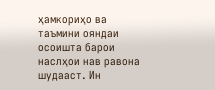ҳамкориҳо ва таъмини ояндаи осоишта барои наслҳои нав равона шудааст. Ин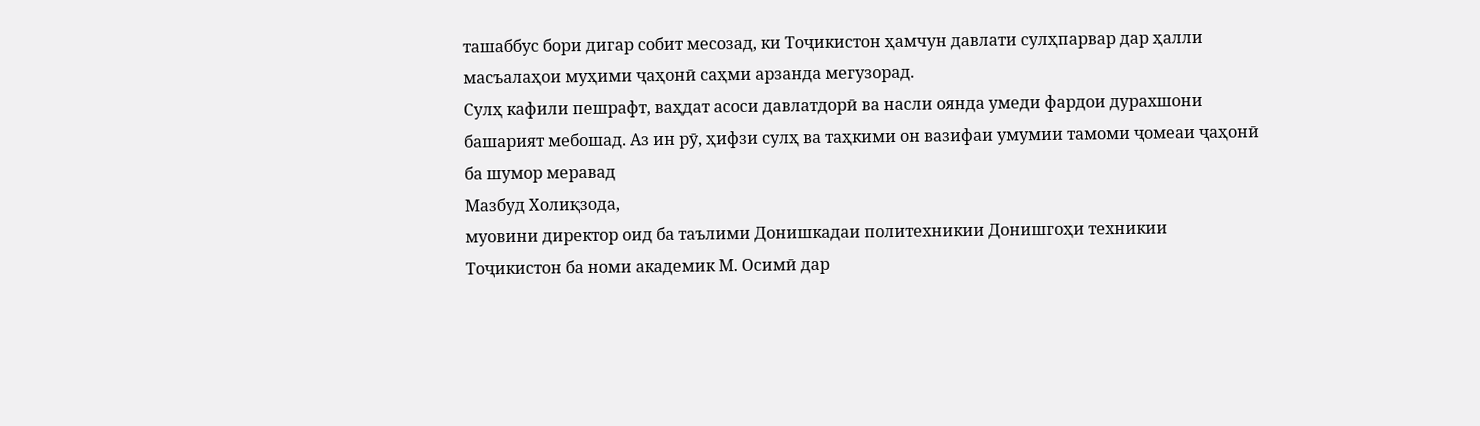ташаббус бори дигар собит месозад, ки Тоҷикистон ҳамчун давлати сулҳпарвар дар ҳалли масъалаҳои муҳими ҷаҳонӣ саҳми арзанда мегузорад.
Сулҳ кафили пешрафт, ваҳдат асоси давлатдорӣ ва насли оянда умеди фардои дурахшони башарият мебошад. Аз ин рӯ, ҳифзи сулҳ ва таҳкими он вазифаи умумии тамоми ҷомеаи ҷаҳонӣ ба шумор меравад
Мазбуд Холиқзода,
муовини директор оид ба таълими Донишкадаи политехникии Донишгоҳи техникии Тоҷикистон ба номи академик М. Осимӣ дар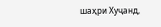шаҳри Хуҷанд,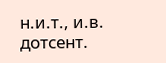н.и.т., и.в. дотсент.